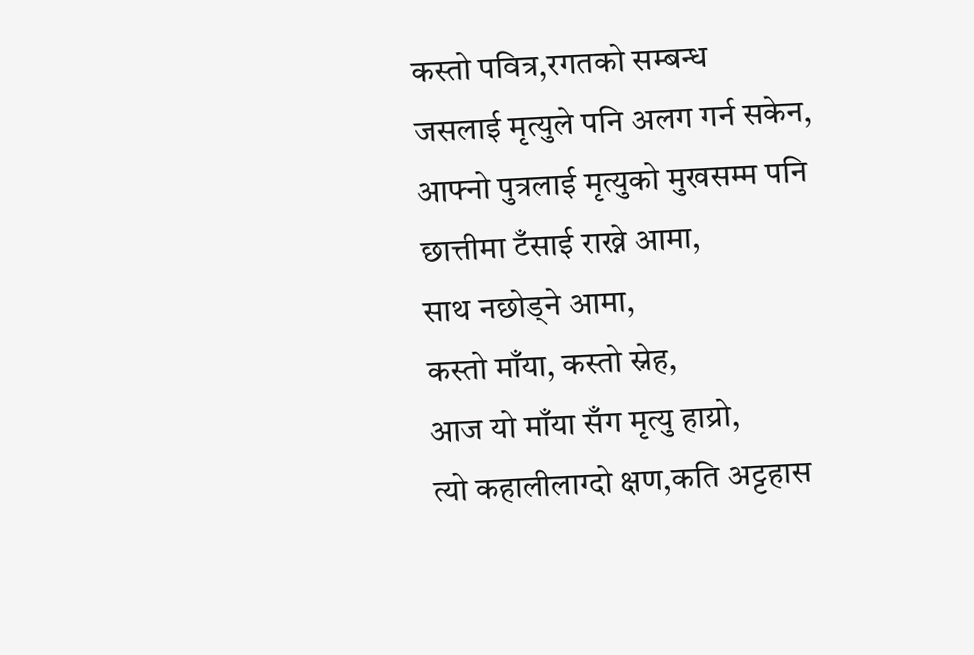कस्तो पवित्र,रगतको सम्बन्ध
जसलाई मृत्युले पनि अलग गर्न सकेन,
आफ्नो पुत्रलाई मृत्युको मुखसम्म पनि
छात्तीमा टँसाई राख्ने आमा,
साथ नछोड्ने आमा,
कस्तो माँया, कस्तो स्नेह,
आज यो माँया सँग मृत्यु हाय्रो,
त्यो कहालीलाग्दो क्षण,कति अट्टहास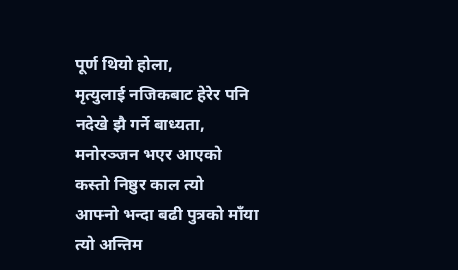पूर्ण थियो होला,
मृत्युलाई नजिकबाट हेरेर पनि
नदेखे झै गर्ने बाध्यता,
मनोरञ्जन भएर आएको
कस्तो निष्ठुर काल त्यो
आफ्नो भन्दा बढी पुत्रको माँया
त्यो अन्तिम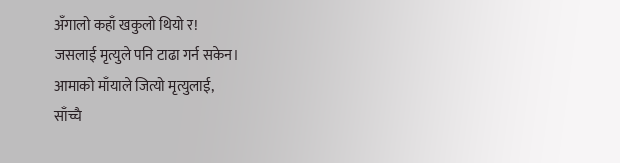अँगालो कहाँ खकुलो थियो र!
जसलाई मृत्युले पनि टाढा गर्न सकेन।
आमाको माँयाले जित्यो मृत्युलाई,
साँच्चै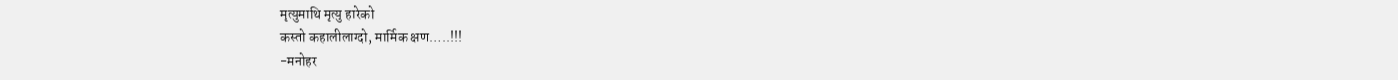मृत्युमाथि मृत्यु हारेको
कस्तो कहालीलाग्दो, मार्मिक क्षण…..!!!
-मनोहर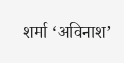शर्मा ‘अविनाश’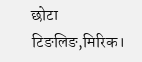छोटा टिङलिङ,मिरिक।